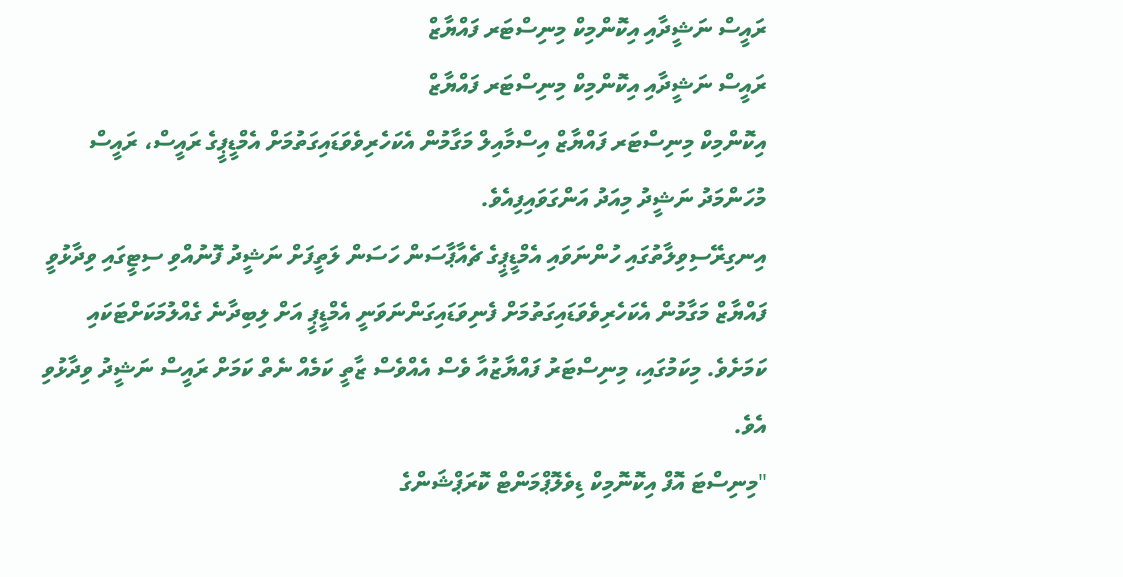ރައީސް ނަޝީދާއި އިކޮންމިކް މިނިސްޓަރ ފައްޔާޒް
ރައީސް ނަޝީދާއި އިކޮންމިކް މިނިސްޓަރ ފައްޔާޒް
އިކޮންމިކް މިނިސްޓަރ ފައްޔާޒް އިސްމާއިލް މަގާމުން އެކަހެރިވެވަޑައިގަތުމަށް އެމްޑީޕީގެ ރައީސް، ރައީސް މުހަންމަދު ނަޝީދު މިއަދު އަންގަވައިފިއެވެ.
އިނގިރޭސިވިލާތުގައި ހުންނަވައި އެމްޑީޕީގެ ޗެއާޕާސަން ހަސަން ލަތީފަށް ނަޝީދު ފޮނުއްވި ސިޓީގައި ވިދާޅުވީ ފައްޔާޒް މަގާމުން އެކަހެރިވެވަޑައިގަތުމަށް ފެނިވަޑައިގަންނަވަނީ އެމްޑީޕީ އަށް ލިބިދާނެ ގެއްލުމަކަށްޓަކައި ކަމަށެވެ. މިކަމުގައި، މިނިސްޓަރު ފައްޔާޒުއާ ވެސް އެއްވެސް ޒާތީ ކަމެއް ނެތް ކަމަށް ރައީސް ނަޝީދު ވިދާޅުވި އެވެ.
"މިނިސްޓަ އޮފް އިކޮނޮމިކް ޑިވެލޮޕްމަންޓް ކޮރަޕްޝަންގެ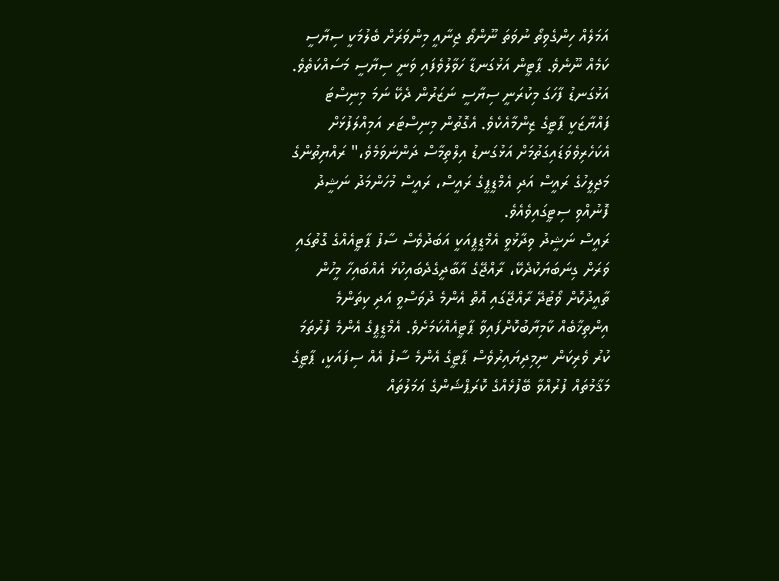އަމަލެއް ހިންގެވިތޯ ނުވަތަ ނޫންތޯ ޖިނާއީ މިންވަރަށް ބެލުމަކީ ސިޔާސީ ކަމެއް ނޫނެވެ. ޕާޓީން އަޅުގަނޑާ ހަވާލުވެފައި ވަނީ ސިޔާސީ މަސައްކަތެވެ. އަޅުގަނޑު ފާހަގަ މިކުރަނީ ސިޔާސީ ނަޒަރުން ދެކޭ ނަމަ މިނިސްޓަ ފައްޔާޒަކީ ޕާޓީގެ ޒިންމާއެކެވެ. އެގޮތުން މިނިސްޓަރ އަމިއްލަފުޅަށް އެކަހެރިވެވަޑައިގަތުމަށް އަޅުގަނޑު އިލްތިމާސް ދަންނަވަމެވެ،" ރައްޔިތުންގެ މަޖިލީހުގެ ރައީސް އަދި އެމްޑީޕީގެ ރައީސް، ރައީސް މުހަންމަދު ނަޝީދު ފޮނުއްވި ސިޓީގައިވެއެވެ.
ރައީސް ނަޝީދު ވިދާޅުވީ އެމްޑީޕީއަކީ އަބަދުވެސް ސާފު ޕާޓީއެއްގެ ގޮތުގައި ވަރަށް ގިނަބަޔަކުދެކޭ، ރާއްޖޭގެ އާބާދީގެދެބައިކުޅަ އެއްބައިހާ މީހުން ތާއީދުކޮށް ވޯޓުދޭ ރާއްޖޭގައި އޮތް އެންމެ ދުވަސްވީ އަދި ކިތަންމެ އިންތިޚާބެއް ކާމިޔާބުކޮށްފައިވާ ޕާޓީއެއްކަމަށެވެ. އެމްޑީޕީގެ އެންމެ ފުރުތަމަ ކުރު ވެރިކަން ނިމިދިޔައިރުވެސް ޕާޓީގެ އެންމެ ސާފު އެއް ސިފައަކީ، ޕާޓީގެ މަޤާމުތައް ފުރުއްވާ ބޭފުޅެއްގެ ކޮރަޕްޝަންގެ ޢަމަލުތައް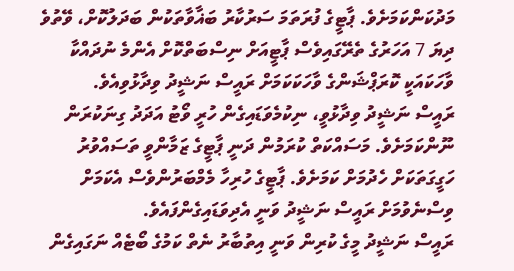މަދުކަންކަމަށެވެ. ޕާޓީގެ ފުރަތަމަ ސަރުކާރު ބަޣާވާތަކުން ބަދަލުކޮށް، ވޭތުވެ ދިޔަ 7 އަހަރުގެ ތެރޭގައިވެސް ޕާޓީއަށް ނިސްބަތްކޮށް އެންމެ ނުދައްކާ ވާހަކައަކީ ކޮރަޕްޝަންގެ ވާހަކަކަމަށް ރައީސް ނަޝީދު ވިދާޅުވިއެވެ.
ރައީސް ނަޝީދު ވިދާޅުވީ، ނިކުމެވަޑައިގެން ހުރީ ވޯޓު އަދަދު ގިނަކުރަން ނޫންކަމަށެވެ. މަސައްކަތް ކުރަމުން ދަނީ ޕާޓީގެ ޒަމާންވީ ތަސައްވުރު ހަގީގަތަކަށް ހެދުމަށް ކަމަށެވެ. ޕާޓީގެ ހުރިހާ މެމްބަރުންވެސް އެކަމަށް ވިސްނެވުމަށް ރައީސް ނަޝީދު ވަނީ އެދިވަޑައިގެންފައެވެ.
ރައީސް ނަޝީދު މީގެ ކުރިން ވަނީ އިތުބާރު ނެތް ކަމުގެ ބޯޓެއް ނަގައިގެން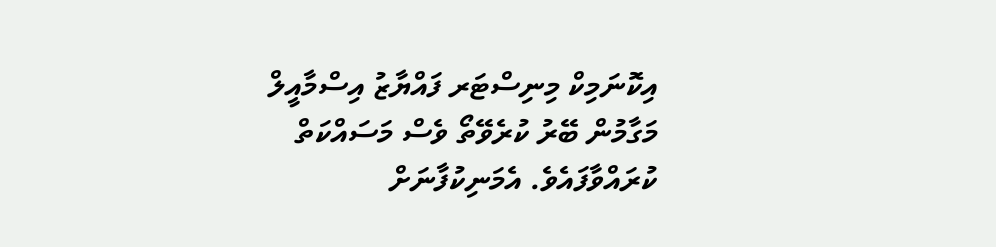އިކޮނަމިކް މިނިސްޓަރ ފައްޔާޒު އިސްމާއީލް މަގާމުން ބޭރު ކުރެވޭތޯ ވެސް މަސައްކަތް ކުރައްވާފައެވެ. އެމަނިކުފާނަށް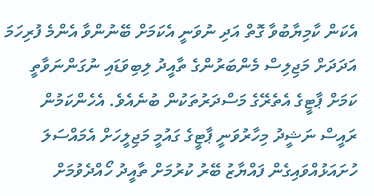އެކަން ކާމިޔާބުވާ ގޮތް އަދި ނުވަނީ އެކަމަށް ބޭނުންވާ އެންމެ ފުރިހަމަ އަދަދަށް މަޖިލިސް މެންބަރުންގެ ތާއީދު ލިބިވަޑައި ނުގަންނަވާތީ ކަމަށް ޕާޓީގެ އެތެރޭގެ މަސްދަރުތަކުން ބުނެއެވެ. އެހެންކަމުން ރައީސް ނަޝީދު މިހާރުވަނީ ޕާޓީގެ ގައުމީ މަޖިލީހަށް އެމައްސަލަ ހުށައަޅުއްވައިގެން ފައްޔާޒު ބޭރު ކުރުމަށް ތާއީދު ހޯއްދެވުމަށް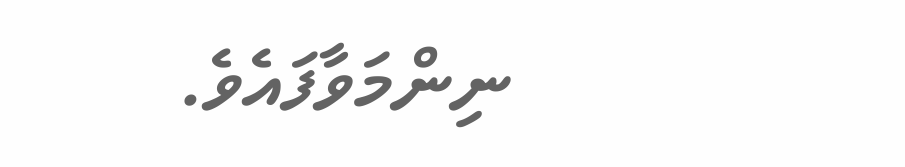ނިންމަވާފައެވެ.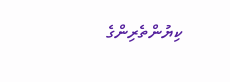ކިޔުންތެރިންގެ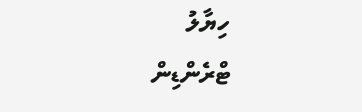ހިޔާލު
ޓްރެންޑިން